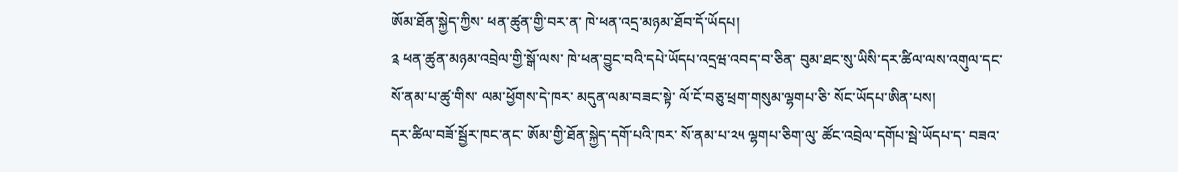ཨོམ་ཐོན་སྐྱེད་ཀྱིས་ ཕན་ཚུན་གྱི་བར་ན་ ཁེ་ཕན་འདྲ་མཉམ་ཐོབ་དོ་ཡོདཔ།
༉ ཕན་ཚུན་མཉམ་འབྲེལ་གྱི་སྒོ་ལས་ ཁེ་ཕན་བྱུང་བའི་དཔེ་ཡོདཔ་འདྲཝ་འབད་བ་ཅིན་ བུམ་ཐང་སུ་ཡིསི་དར་ཚིལ་ལས་འགུལ་དང་ སོ་ནམ་པ་ཚུ་གིས་ ལམ་ཕྱོགས་དེ་ཁར་ མདུན་ལམ་བཟང་སྟེ་ ལོ་ངོ་བཅུ་ཕྲག་གསུམ་ལྷགཔ་ཅི་ སོང་ཡོདཔ་ཨིན་པས།
དར་ཚིལ་བཟོ་སྦྱོར་ཁང་ནང་ ཨོམ་གྱི་ཐོན་སྐྱེད་དགོ་པའི་ཁར་ སོ་ནམ་པ་༢༥ ལྷགཔ་ཅིག་ལུ་ ཚོང་འབྲེལ་དགོཔ་སྦེ་ཡོདཔ་ད་ བཟའ་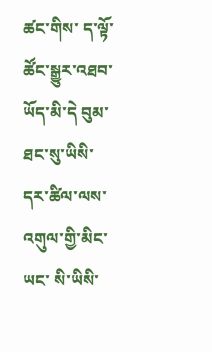ཚང་གིས་ ད་ལྟོ་ཚོང་སྒྱུར་འཐབ་ཡོད་མི་དེ བུམ་ཐང་སུ་ཡིསི་དར་ཚིལ་ལས་འགུལ་གྱི་མིང་ཡང་ སི་ཡིསི་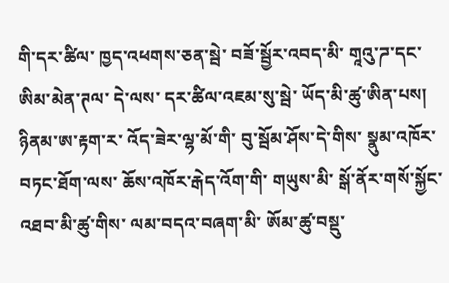གི་དར་ཚིལ་ ཁྱད་འཕགས་ཅན་སྦེ་ བཟོ་སྦྱོར་འབད་མི་ གཱའུ་ཌ་དང་ ཨིམ་མེན་ཊལ་ དེ་ལས་ དར་ཚིལ་འཇམ་སུ་སྦེ་ ཡོད་མི་ཚུ་ཨིན་པས།
ཉིནམ་ཨ་རྟག་ར་ འོད་ཟེར་ལྷ་མོ་གི་ བུ་སྦོམ་ཤོས་དེ་གིས་ སྣུམ་འཁོར་བཏང་ཐོག་ལས་ ཆོས་འཁོར་རྒེད་འོག་གི་ གཡུས་མི་ སྒོ་ནོར་གསོ་སྐྱོང་འཐབ་མི་ཚུ་གིས་ ལམ་བདའ་བཞག་མི་ ཨོམ་ཚུ་བསྡུ་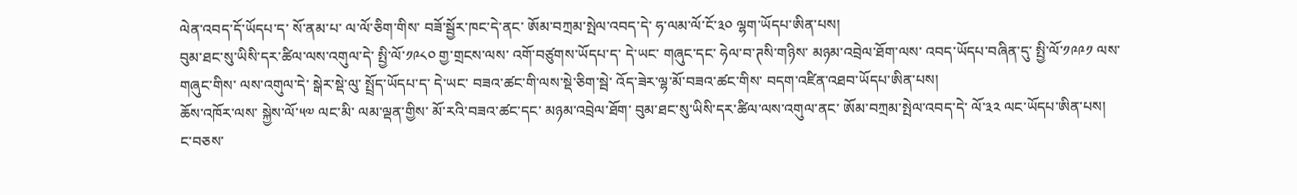ལེན་འབད་དོ་ཡོདཔ་ད་ སོ་ནམ་པ་ ལ་ལོ་ཅིག་གིས་ བཟོ་སྦྱོར་ཁང་དེ་ནང་ ཨོམ་བཀྲམ་སྤེལ་འབད་དེ་ ཧ་ལམ་ལོ་ངོ་༣༠ ལྷག་ཡོདཔ་ཨིན་པས།
བུམ་ཐང་སུ་ཡིསི་དར་ཚིལ་ལས་འགུལ་དེ་ སྤྱི་ལོ་༡༩༨༠ གྱ་གྲངས་ལས་ འགོ་བཙུགས་ཡོདཔ་ད་ དེ་ཡང་ གཞུང་དང་ ཧེལ་བ་ཊསི་གཉིས་ མཉམ་འབྲེལ་ཐོག་ལས་ འབད་ཡོདཔ་བཞིན་དུ་ སྤྱི་ལོ་༡༩༩༡ ལས་ གཞུང་གིས་ ལས་འགུལ་དེ་ སྒེར་སྡེ་ལུ་ སྤྲོད་ཡོདཔ་ད་ དེ་ཡང་ བཟའ་ཚང་གི་ལས་སྡེ་ཅིག་སྦེ་ འོད་ཟེར་ལྷ་མོ་བཟའ་ཚང་གིས་ བདག་འཛིན་འཐབ་ཡོདཔ་ཨིན་པས།
ཆོས་འཁོར་ལས་ སྐྱེས་ལོ་༥༧ ལང་མི་ ལམ་ལྡན་གྱིས་ མོ་རའི་བཟའ་ཚང་དང་ མཉམ་འབྲེལ་ཐོག་ བུམ་ཐང་སུ་ཡིསི་དར་ཚིལ་ལས་འགུལ་ནང་ ཨོམ་བཀྲམ་སྤེལ་འབད་དེ་ ལོ་༣༢ ལང་ཡོདཔ་ཨིན་པས།
ང་བཅས་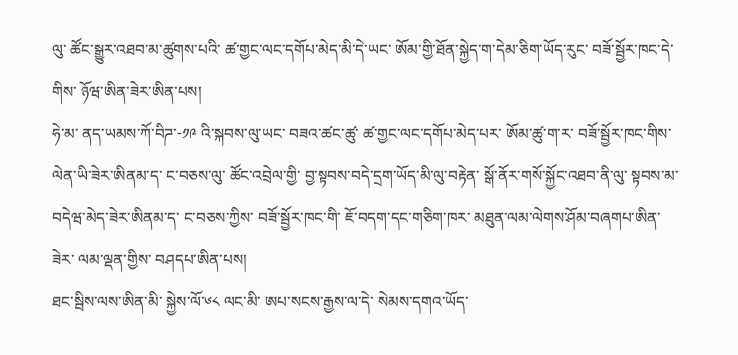ལུ་ ཚོང་སྒྱུར་འཐབ་མ་ཚུགས་པའི་ ཚ་གྱང་ལང་དགོཔ་མེད་མི་དེ་ཡང་ ཨོམ་གྱི་ཐོན་སྐྱེད་ག་དེམ་ཅིག་ཡོད་རུང་ བཟོ་སྦྱོར་ཁང་དེ་གིས་ ཉོཝ་ཨིན་ཟེར་ཨིན་པས།
ཧེ་མ་ ནད་ཡམས་ཀོ་བིཌ་-༡༩ འི་སྐབས་ལུ་ཡང་ བཟའ་ཚང་ཚུ་ ཚ་གྱང་ལང་དགོཔ་མེད་པར་ ཨོམ་ཚུ་ག་ར་ བཟོ་སྦྱོར་ཁང་གིས་ ལེན་ཡི་ཟེར་ཨིནམ་ད་ ང་བཅས་ལུ་ ཚོང་འབྲེལ་གྱི་ བྱ་སྟབས་བདེ་དྲག་ཡོད་མི་ལུ་བརྟེན་ སྒོ་ནོར་གསོ་སྐྱོང་འཐབ་ནི་ལུ་ སྟབས་མ་བདེཝ་མེད་ཟེར་ཨིནམ་ད་ ང་བཅས་ཀྱིས་ བཟོ་སྦྱོར་ཁང་གི་ ཇོ་བདག་དང་གཅིག་ཁར་ མཐུན་ལམ་ལེགས་ཤོམ་བཞགཔ་ཨིན་ཟེར་ ལམ་ལྡན་གྱིས་ བཤདཔ་ཨིན་པས།
ཐང་སྦིས་ལས་ཨིན་མི་ སྐྱེས་ལོ་༦༨ ལང་མི་ ཨཔ་སངས་རྒྱས་ལ་དེ་ སེམས་དགའ་ཡོད་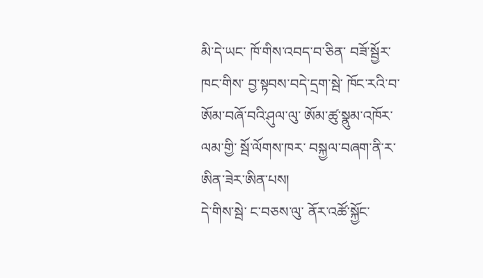མི་དེ་ཡང་ ཁོ་གིས་འབད་བ་ཅིན་ བཟོ་སྦྱོར་ཁང་གིས་ བྱ་སྟབས་བདེ་དྲག་སྦེ་ ཁོང་རའི་བ་ཨོམ་བཞོ་བའི་ཤུལ་ལུ་ ཨོམ་ཚུ་སྣུམ་འཁོར་ལམ་གྱི་ སྦོ་ལོགས་ཁར་ བསྐྱལ་བཞག་ནི་ར་ཨིན་ཟེར་ཨིན་པས།
དེ་གིས་སྦེ་ ང་བཅས་ལུ་ ནོར་འཚོ་སྐྱོང་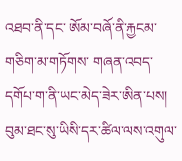འཐབ་ནི་དང་ ཨོམ་བཞོ་ནི་རྐྱངམ་གཅིག་མ་གཏོགས་ གཞན་འབད་དགོཔ་ག་ནི་ཡང་མེད་ཟེར་ཨིན་པས།
བུམ་ཐང་སུ་ཡིསི་དར་ཚིལ་ལས་འགུལ་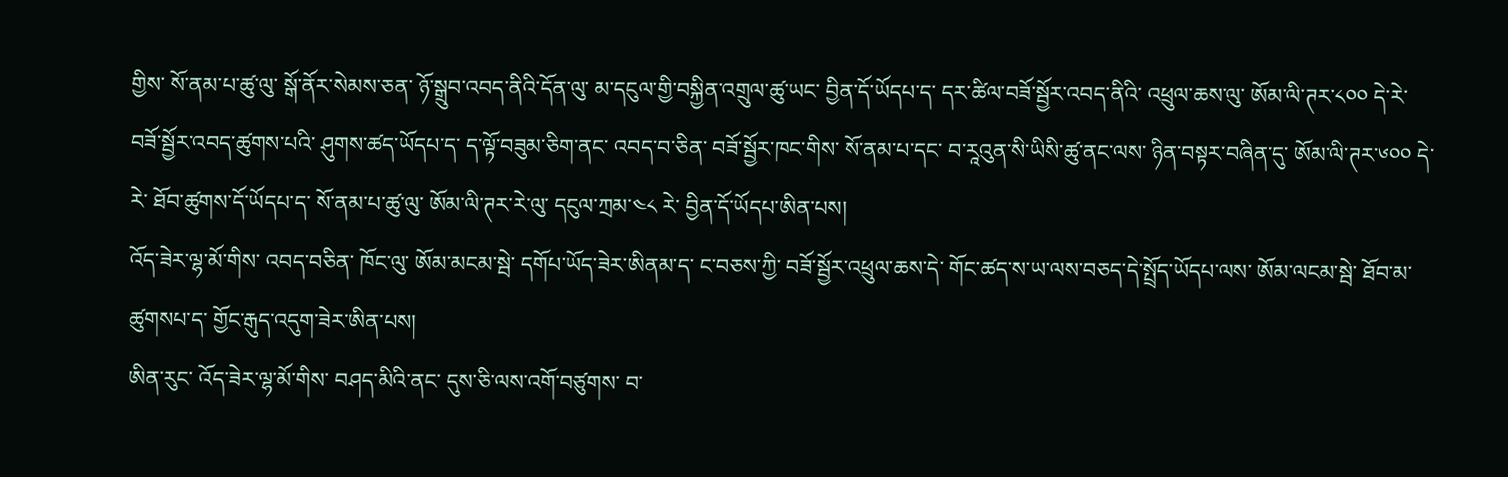གྱིས་ སོ་ནམ་པ་ཚུ་ལུ་ སྒོ་ནོར་སེམས་ཅན་ ཉོ་སྒྲུབ་འབད་ནིའི་དོན་ལུ་ མ་དངུལ་གྱི་བསྐྱིན་འགྲུལ་ཚུ་ཡང་ བྱིན་དོ་ཡོདཔ་ད་ དར་ཚིལ་བཟོ་སྦྱོར་འབད་ནིའི་ འཕྲུལ་ཆས་ལུ་ ཨོམ་ལི་ཊར་༨༠༠ དེ་རེ་ བཟོ་སྦྱོར་འབད་ཚུགས་པའི་ ཤུགས་ཚད་ཡོདཔ་ད་ ད་ལྟོ་བཟུམ་ཅིག་ནང་ འབད་བ་ཅིན་ བཟོ་སྦྱོར་ཁང་གིས་ སོ་ནམ་པ་དང་ བ་རཱའུན་སི་ཡིསི་ཚུ་ནང་ལས་ ཉིན་བསྟར་བཞིན་དུ་ ཨོམ་ལི་ཊར་༦༠༠ དེ་རེ་ ཐོབ་ཚུགས་དོ་ཡོདཔ་ད་ སོ་ནམ་པ་ཚུ་ལུ་ ཨོམ་ལི་ཊར་རེ་ལུ་ དངུལ་ཀྲམ་༤༨ རེ་ བྱིན་དོ་ཡོདཔ་ཨིན་པས།
འོད་ཟེར་ལྷ་མོ་གིས་ འབད་བཅིན་ ཁོང་ལུ་ ཨོམ་མངམ་སྦེ་ དགོཔ་ཡོད་ཟེར་ཨིནམ་ད་ ང་བཅས་ཀྱི་ བཟོ་སྦྱོར་འཕྲུལ་ཆས་དེ་ གོང་ཚད་ས་ཡ་ལས་བཅད་དེ་སྤྲོད་ཡོདཔ་ལས་ ཨོམ་ལངམ་སྦེ་ ཐོབ་མ་ཚུགསཔ་ད་ གྱོང་རྒུད་འདུག་ཟེར་ཨིན་པས།
ཨིན་རུང་ འོད་ཟེར་ལྷ་མོ་གིས་ བཤད་མིའི་ནང་ དུས་ཅི་ལས་འགོ་བཙུགས་ བ་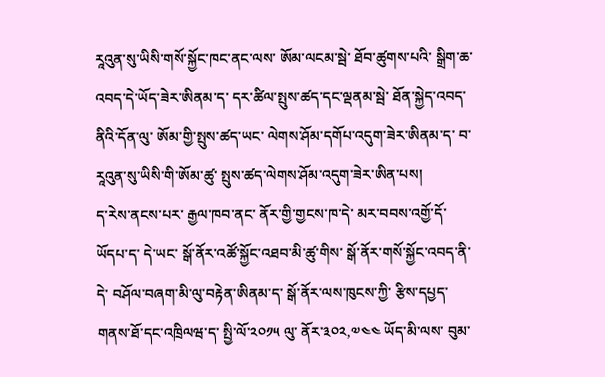རཱའུན་སུ་ཡིསི་གསོ་སྐྱོང་ཁང་ནང་ལས་ ཨོམ་ལངམ་སྦེ་ ཐོབ་ཚུགས་པའི་ སྒྲིག་ཆ་འབད་དེ་ཡོད་ཟེར་ཨིནམ་ད་ དར་ཚིལ་སྤུས་ཚད་དང་ལྡནམ་སྦེ་ ཐོན་སྐྱེད་འབད་ནིའི་དོན་ལུ་ ཨོམ་གྱི་སྤུས་ཚད་ཡང་ ལེགས་ཤོམ་དགོཔ་འདུག་ཟེར་ཨིནམ་ད་ བ་རཱའུན་སུ་ཡིསི་གི་ཨོམ་ཚུ་ སྤུས་ཚད་ལེགས་ཤོམ་འདུག་ཟེར་ཨིན་པས།
ད་རེས་ནངས་པར་ རྒྱལ་ཁབ་ནང་ ནོར་གྱི་གྱངས་ཁ་དེ་ མར་བབས་འགྱོ་དོ་ཡོདཔ་ད་ དེ་ཡང་ སྒོ་ནོར་འཚོ་སྐྱོང་འཐབ་མི་ཚུ་གིས་ སྒོ་ནོར་གསོ་སྐྱོང་འབད་ནི་དེ་ བཤོལ་བཞག་མི་ལུ་བརྟེན་ཨིནམ་ད་ སྒོ་ནོར་ལས་ཁུངས་ཀྱི་ རྩིས་དཔྱད་གནས་ཐོ་དང་འཁྲིལཝ་ད་ སྤྱི་ལོ་༢༠༡༥ ལུ་ ནོར་༣༠༢,༧༤༤ ཡོད་མི་ལས་ བུམ་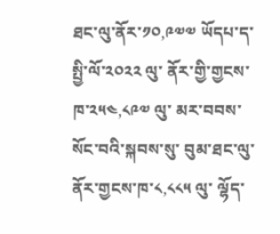ཐང་ལུ་ནོར་༡༠,༩༧༧ ཡོདཔ་ད་ སྤྱི་ལོ་༢༠༢༢ ལུ་ ནོར་གྱི་གྱངས་ཁ་༢༥༤,༨༩༧ ལུ་ མར་བབས་སོང་བའི་སྐབས་སུ་ བུམ་ཐང་ལུ་ནོར་གྱངས་ཁ་༨,༨༨༥ ལུ་ ལྷོད་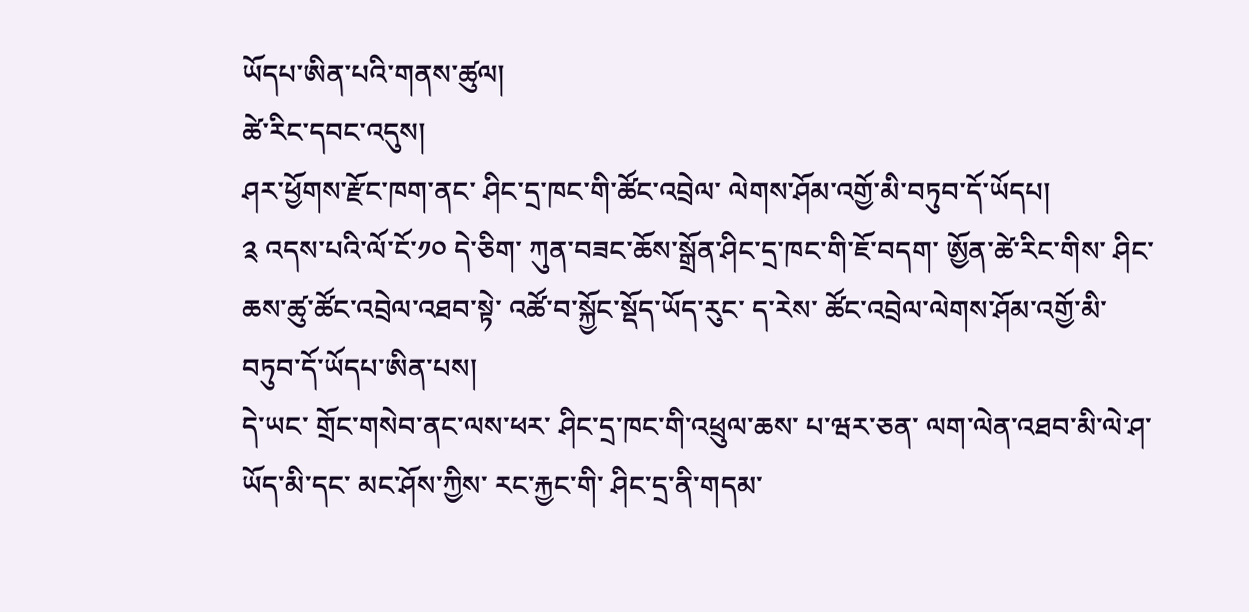ཡོདཔ་ཨིན་པའི་གནས་ཚུལ།
ཚེ་རིང་དབང་འདུས།
ཤར་ཕྱོགས་རྫོང་ཁག་ནང་ ཤིང་དྲ་ཁང་གི་ཚོང་འབྲེལ་ ལེགས་ཤོམ་འགྱོ་མི་བཏུབ་དོ་ཡོདཔ།
༉ འདས་པའི་ལོ་ངོ་༡༠ དེ་ཅིག་ ཀུན་བཟང་ཆོས་སྒྲོན་ཤིང་དྲ་ཁང་གི་ཇོ་བདག་ ཨྱོན་ཚེ་རིང་གིས་ ཤིང་ཆས་ཚུ་ཚོང་འབྲེལ་འཐབ་སྟེ་ འཚོ་བ་སྐྱོང་སྡོད་ཡོད་རུང་ ད་རེས་ ཚོང་འབྲེལ་ལེགས་ཤོམ་འགྱོ་མི་བཏུབ་དོ་ཡོདཔ་ཨིན་པས།
དེ་ཡང་ གྲོང་གསེབ་ནང་ལས་ཕར་ ཤིང་དྲ་ཁང་གི་འཕྲུལ་ཆས་ པ་ཝར་ཅན་ ལག་ལེན་འཐབ་མི་ལེ་ཤ་ཡོད་མི་དང་ མང་ཤོས་ཀྱིས་ རང་རྐྱང་གི་ ཤིང་དྲ་ནི་གདམ་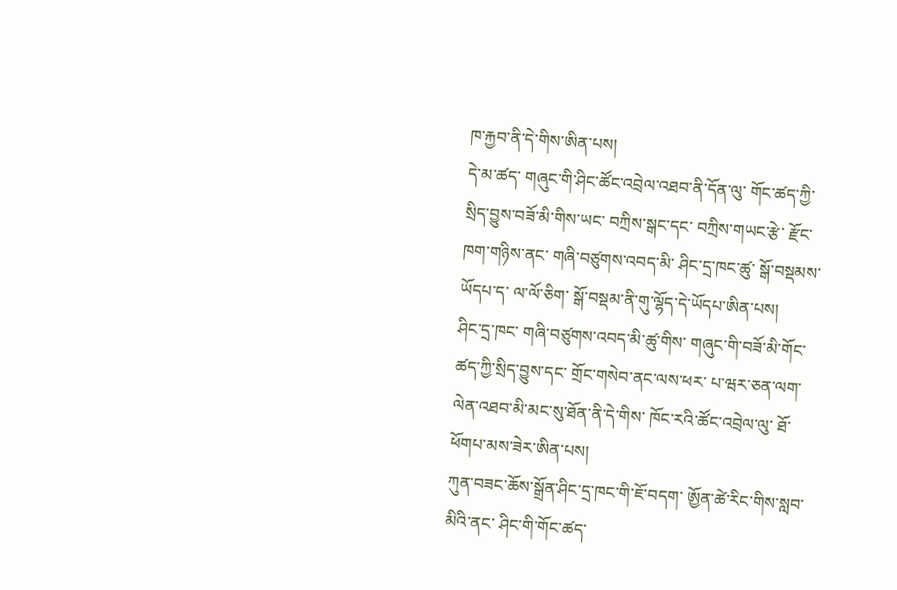ཁ་རྐྱབ་ནི་དེ་གིས་ཨིན་པས།
དེ་མ་ཚད་ གཞུང་གི་ཤིང་ཚོང་འབྲེལ་འཐབ་ནི་དོན་ལུ་ གོང་ཚད་ཀྱི་སྲིད་བྱུས་བཟོ་མི་གིས་ཡང་ བཀྲིས་སྒང་དང་ བཀྲིས་གཡང་རྩེ་ རྫོང་ཁག་གཉིས་ནང་ གཞི་བཙུགས་འབད་མི་ ཤིང་དྲ་ཁང་ཚུ་ སྒོ་བསྡམས་ཡོདཔ་ད་ ལ་ལོ་ཅིག་ སྒོ་བསྡམ་ནི་གུ་ལྷོད་དེ་ཡོདཔ་ཨིན་པས།
ཤིང་དྲ་ཁང་ གཞི་བཙུགས་འབད་མི་ཚུ་གིས་ གཞུང་གི་བཟོ་མི་གོང་ཚད་ཀྱི་སྲིད་བྱུས་དང་ གྲོང་གསེབ་ནང་ལས་ཕར་ པ་ཝར་ཅན་ལག་ལེན་འཐབ་མི་མང་སུ་ཐོན་ནི་དེ་གིས་ ཁོང་རའི་ཚོང་འབྲེལ་ལུ་ ཐོ་ཕོགཔ་མས་ཟེར་ཨིན་པས།
ཀུན་བཟང་ཆོས་སྒྲོན་ཤིང་དྲ་ཁང་གི་ཇོ་བདག་ ཨྱོན་ཚེ་རིང་གིས་སླབ་མིའི་ནང་ ཤིང་གི་གོང་ཚད་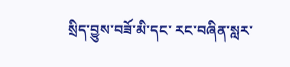སྲིད་བྱུས་བཟོ་མི་དང་ རང་བཞིན་སླར་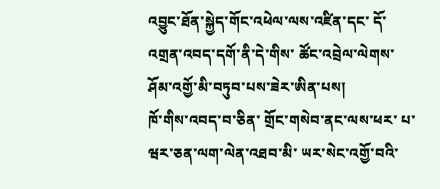འབྱུང་ཐོན་སྐྱེད་གོང་འཕེལ་ལས་འཛིན་དང་ དོ་འགྲན་འབད་དགོ་ནི་དེ་གིས་ ཚོང་འབྲེལ་ལེགས་ཤོམ་འགྱོ་མི་བཏུབ་པས་ཟེར་ཨིན་པས།
ཁོ་གིས་འབད་བ་ཅིན་ གྲོང་གསེབ་ནང་ལས་ཕར་ པ་ཝར་ཅན་ལག་ལེན་འཐབ་མི་ ཡར་སེང་འགྱོ་བའི་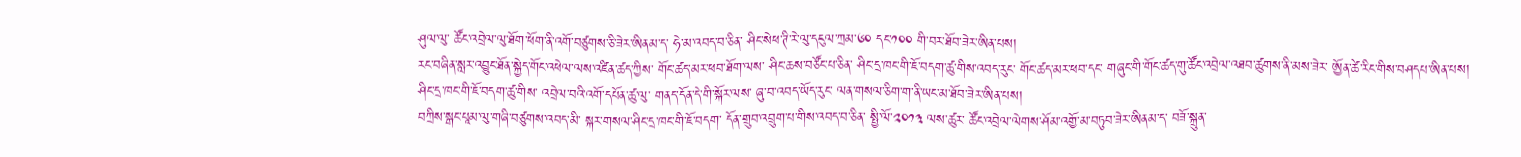ཤུལ་ལུ་ ཚོང་འབྲེལ་ལུ་ཐོག་ཕོག་ནི་འགོ་བཙུགས་ཅི་ཟེར་ཨིནམ་ད་ ཧེ་མ་འབད་བ་ཅིན་ ཤིང་སེཕ་ཊི་རེ་ལུ་དངུལ་ཀྲམ་༦༠ དང་༡༠༠ གི་བར་ཐོབ་ཟེར་ཨིན་པས།
རང་བཞིན་སླར་འབྱུང་ཐོན་སྐྱེད་གོང་འཕེལ་ལས་འཛིན་ཚད་ཀྱིས་ གོང་ཚད་མར་ཕབ་ཐོག་ལས་ ཤིང་ཆས་བཙོང་པ་ཅིན་ ཤིང་དྲ་ཁང་གི་ཇོ་བདག་ཚུ་གིས་འབད་རུང་ གོང་ཚད་མར་ཕབ་དང་ གཞུང་གི་གོང་ཚད་གུ་ཚོང་འབྲེལ་འཐབ་ཚུགས་ནི་མས་ཟེར་ ཨྱོན་ཚེ་རིང་གིས་བཤདཔ་ཨིན་པས།
ཤིང་དྲ་ཁང་གི་ཇོ་བདག་ཚུ་གིས་ འབྲེལ་བའི་འགོ་དཔོན་ཚུ་ལུ་ གནད་དོན་དེ་གི་སྐོར་ལས་ ཞུ་བ་འབད་ཡོད་རུང་ ལན་གསལ་ཅིག་ག་ནི་ཡང་མ་ཐོབ་ཟེར་ཨིན་པས།
བཀྲིས་སྒང་པཱམ་ལུ་གཞི་བཙུགས་འབད་མི་ སྐར་གསལ་ཤིང་དྲ་ཁང་གི་ཇོ་བདག་ དོན་གྲུབ་འབྲུག་པ་གིས་འབད་བ་ཅིན་ སྤྱི་ལོ་༢༠༡༣ ལས་ཚུར་ ཚོང་འབྲེལ་ལེགས་ཤོམ་འགྱོ་མ་བཏུབ་ཟེར་ཨིནམ་ད་ བཟོ་སྐྲུན་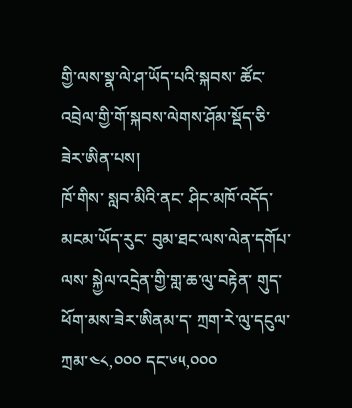གྱི་ལས་སྣ་ལེ་ཤ་ཡོད་པའི་སྐབས་ ཚོང་འབྲེལ་གྱི་གོ་སྐབས་ལེགས་ཤོམ་སྡོད་ཅི་ཟེར་ཨིན་པས།
ཁོ་གིས་ སླབ་མིའི་ནང་ ཤིང་མཁོ་འདོད་ མངམ་ཡོད་རུང་ བུམ་ཐང་ལས་ལེན་དགོཔ་ལས་ སྐྱེལ་འདྲེན་གྱི་གླ་ཆ་ལུ་བརྟེན་ གུད་ཕོག་མས་ཟེར་ཨིནམ་ད་ ཀྲག་རེ་ལུ་དངུལ་ཀྲམ་༤༨,༠༠༠ དང་༦༥,༠༠༠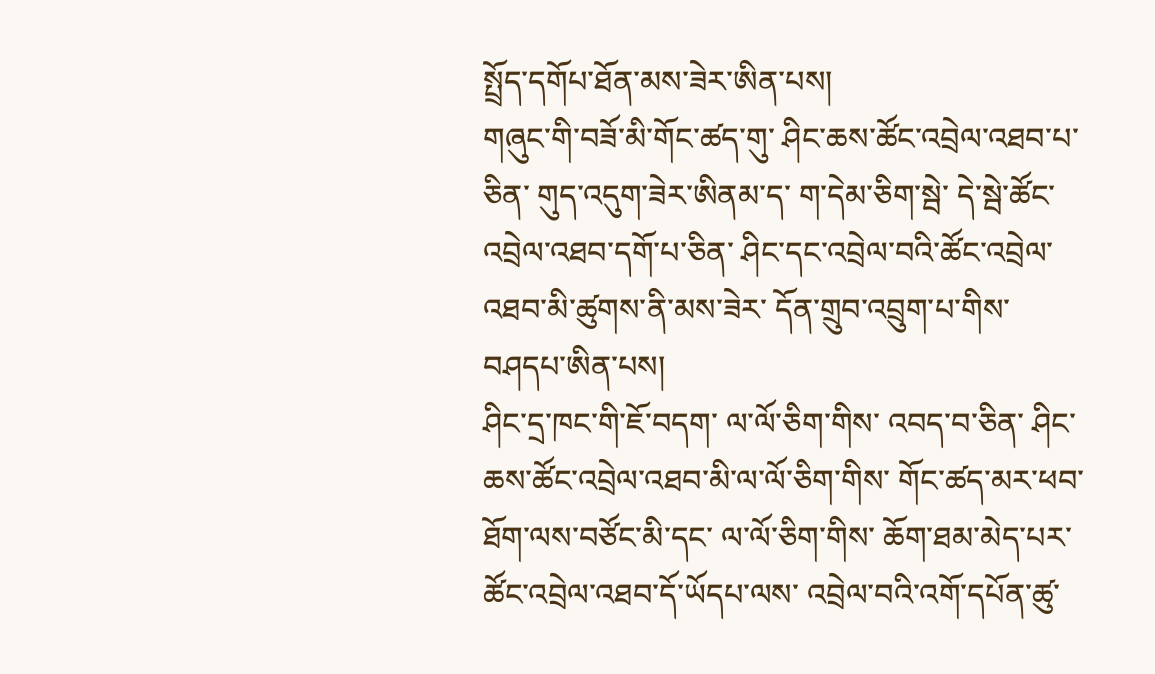སྤྲོད་དགོཔ་ཐོན་མས་ཟེར་ཨིན་པས།
གཞུང་གི་བཟོ་མི་གོང་ཚད་གུ་ ཤིང་ཆས་ཚོང་འབྲེལ་འཐབ་པ་ཅིན་ གུད་འདུག་ཟེར་ཨིནམ་ད་ ག་དེམ་ཅིག་སྦེ་ དེ་སྦེ་ཚོང་འབྲེལ་འཐབ་དགོ་པ་ཅིན་ ཤིང་དང་འབྲེལ་བའི་ཚོང་འབྲེལ་འཐབ་མི་ཚུགས་ནི་མས་ཟེར་ དོན་གྲུབ་འབྲུག་པ་གིས་བཤདཔ་ཨིན་པས།
ཤིང་དྲ་ཁང་གི་ཇོ་བདག་ ལ་ལོ་ཅིག་གིས་ འབད་བ་ཅིན་ ཤིང་ཆས་ཚོང་འབྲེལ་འཐབ་མི་ལ་ལོ་ཅིག་གིས་ གོང་ཚད་མར་ཕབ་ཐོག་ལས་བཙོང་མི་དང་ ལ་ལོ་ཅིག་གིས་ ཆོག་ཐམ་མེད་པར་ཚོང་འབྲེལ་འཐབ་དོ་ཡོདཔ་ལས་ འབྲེལ་བའི་འགོ་དཔོན་ཚུ་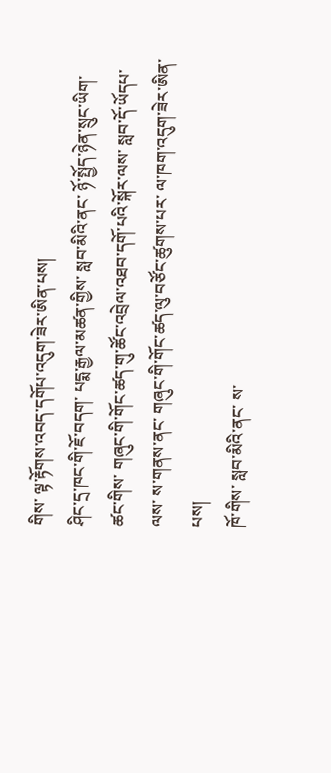གིས་ ལྟ་རྟོགས་འབད་དགོཔ་འདུག་ཟེར་ཨིན་པས།
ཤིང་དྲ་ཁང་གི་ཇོ་བདག་ པདྨ་རྒྱལ་མཚན་གྱིས་ སླབ་མིའི་ནང་ ཉོ་སྤྱོད་ཉེན་སྲུང་ཡིག་ཚང་གིས་ གཞུང་གི་གོང་ཚད་གུ་ཚོང་འབྲེལ་འཐབ་དགོ་པའི་སྐོར་ལས་ སླབ་དོ་ཡོདཔ་ལས་ ས་གནས་ནང་ གཞུང་གི་གོང་ཚད་ལུ་བཙོང་ཚུགས་པར་ ལ་ཁག་འདུག་ཟེར་ཨིན་པས།
ཁོ་གིས་ སླབ་མིའི་ནང་ ས་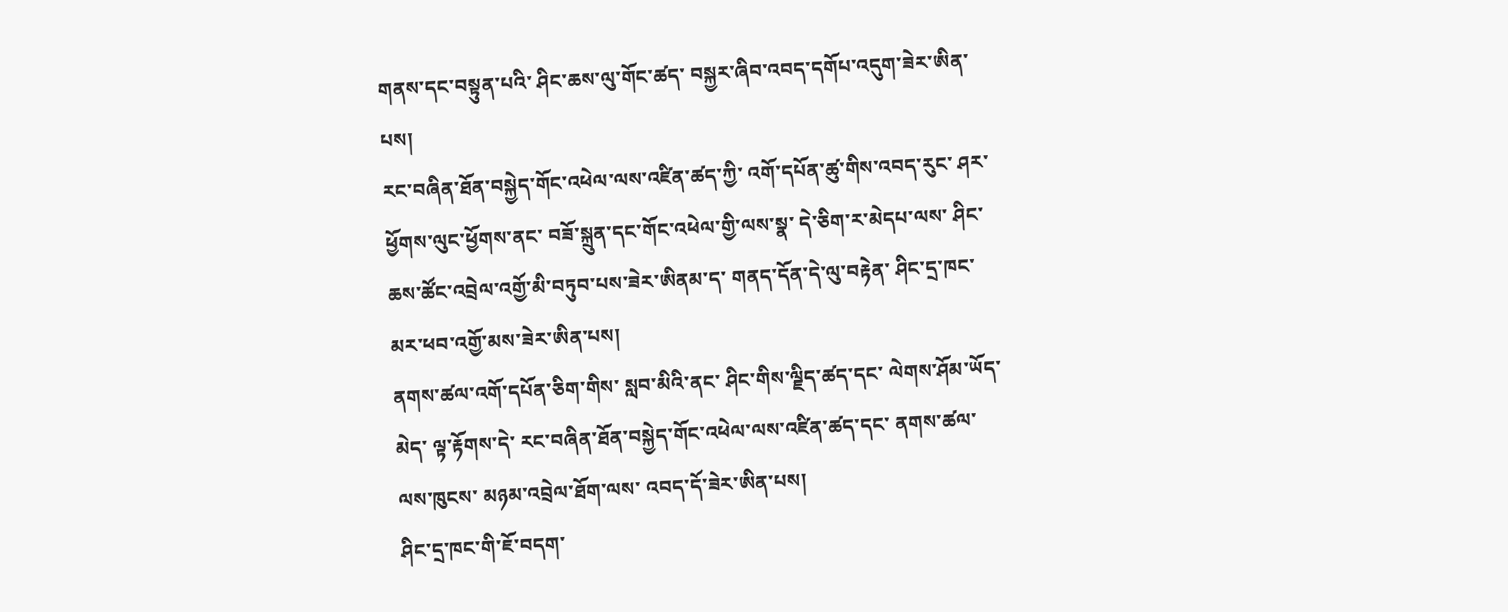གནས་དང་བསྟུན་པའི་ ཤིང་ཆས་ལུ་གོང་ཚད་ བསྐྱར་ཞིབ་འབད་དགོཔ་འདུག་ཟེར་ཨིན་པས།
རང་བཞིན་ཐོན་བསྐྱེད་གོང་འཕེལ་ལས་འཛིན་ཚད་ཀྱི་ འགོ་དཔོན་ཚུ་གིས་འབད་རུང་ ཤར་ཕྱོགས་ལུང་ཕྱོགས་ནང་ བཟོ་སྐྲུན་དང་གོང་འཕེལ་གྱི་ལས་སྣ་ དེ་ཅིག་ར་མེདཔ་ལས་ ཤིང་ཆས་ཚོང་འབྲེལ་འགྱོ་མི་བཏུབ་པས་ཟེར་ཨིནམ་ད་ གནད་དོན་དེ་ལུ་བརྟེན་ ཤིང་དྲ་ཁང་མར་ཕབ་འགྱོ་མས་ཟེར་ཨིན་པས།
ནགས་ཚལ་འགོ་དཔོན་ཅིག་གིས་ སླབ་མིའི་ནང་ ཤིང་གིས་ལྗིད་ཚད་དང་ ལེགས་ཤོམ་ཡོད་མེད་ ལྟ་རྟོགས་དེ་ རང་བཞིན་ཐོན་བསྐྱེད་གོང་འཕེལ་ལས་འཛིན་ཚད་དང་ ནགས་ཚལ་ལས་ཁུངས་ མཉམ་འབྲེལ་ཐོག་ལས་ འབད་དོ་ཟེར་ཨིན་པས།
ཤིང་དྲ་ཁང་གི་ཇོ་བདག་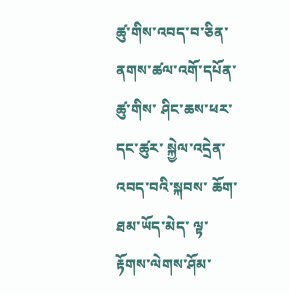ཚུ་གིས་འབད་བ་ཅིན་ ནགས་ཚལ་འགོ་དཔོན་ཚུ་གིས་ ཤིང་ཆས་ཕར་དང་ཚུར་ སྐྱེལ་འདྲེན་འབད་བའི་སྐབས་ ཆོག་ཐམ་ཡོད་མེད་ ལྟ་རྟོགས་ལེགས་ཤོམ་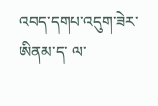འབད་དགཔ་འདུག་ཟེར་ཨིནམ་ད་ ལ་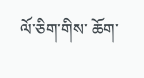ལོ་ཅིག་གིས་ ཆོག་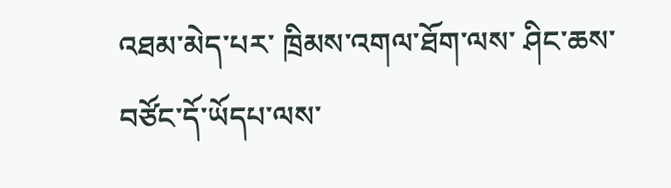འཐམ་མེད་པར་ ཁྲིམས་འགལ་ཐོག་ལས་ ཤིང་ཆས་བཙོང་དོ་ཡོདཔ་ལས་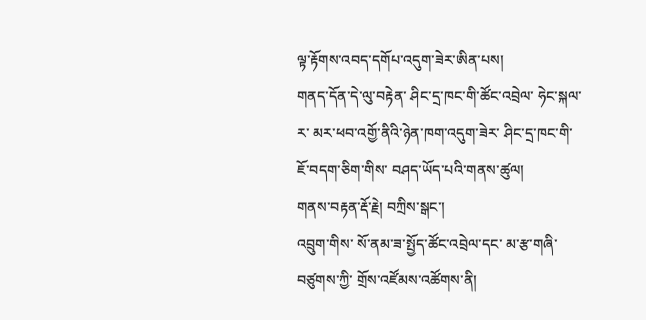ལྟ་རྟོགས་འབད་དགོཔ་འདུག་ཟེར་ཨིན་པས།
གནད་དོན་དེ་ལུ་བརྟེན་ ཤིང་དྲ་ཁང་གི་ཚོང་འབྲེལ་ ཧེང་སྐལ་ར་ མར་ཕབ་འགྱོ་ནིའི་ཉེན་ཁག་འདུག་ཟེར་ ཤིང་དྲ་ཁང་གི་ཇོ་བདག་ཅིག་གིས་ བཤད་ཡོད་པའི་གནས་ཚུལ།
གནས་བརྟན་རྡོ་རྗེ། བཀྲིས་སྒང་།
འབྲུག་གིས་ སོ་ནམ་ཟ་སྤྱོད་ཚོང་འབྲེལ་དང་ མ་རྩ་གཞི་བཙུགས་ཀྱི་ གྲོས་འཛོམས་འཚོགས་ནི།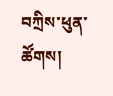བཀྲིས་ཕུན་ཚོགས།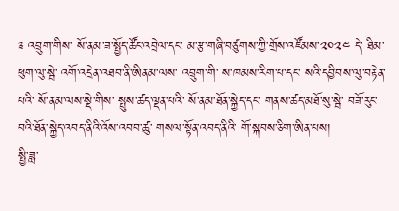༉ འབྲུག་གིས་ སོ་ནམ་ཟ་སྤྱོད་ཚོང་འབྲེལ་དང་ མ་རྩ་གཞི་བཙུགས་ཀྱི་གྲོས་འཛོམས་༢༠༢༤ དེ་ ཐིམ་ཕུག་ལུ་སྦེ་ འགོ་འདྲེན་འཐབ་ནི་ཨིནམ་ལས་ འབྲུག་གི་ ས་ཁམས་རིག་པ་དང་ སའི་དབྱིབས་ལུ་བརྟེན་པའི་ སོ་ནམ་ལས་སྡེ་གིས་ སྤུས་ཚད་ལྡན་པའི་ སོ་ནམ་ཐོན་སྐྱེད་དང་ གནས་ཚད་མཐོ་སུ་སྦེ་ བཟོ་རུང་བའི་ཐོན་སྐྱེད་འབད་ནིའི་འོས་འབབ་ཚུ་ གསལ་སྟོན་འབད་ནིའི་ གོ་སྐབས་ཅིག་ཨིན་པས།
སྤྱི་ཟླ་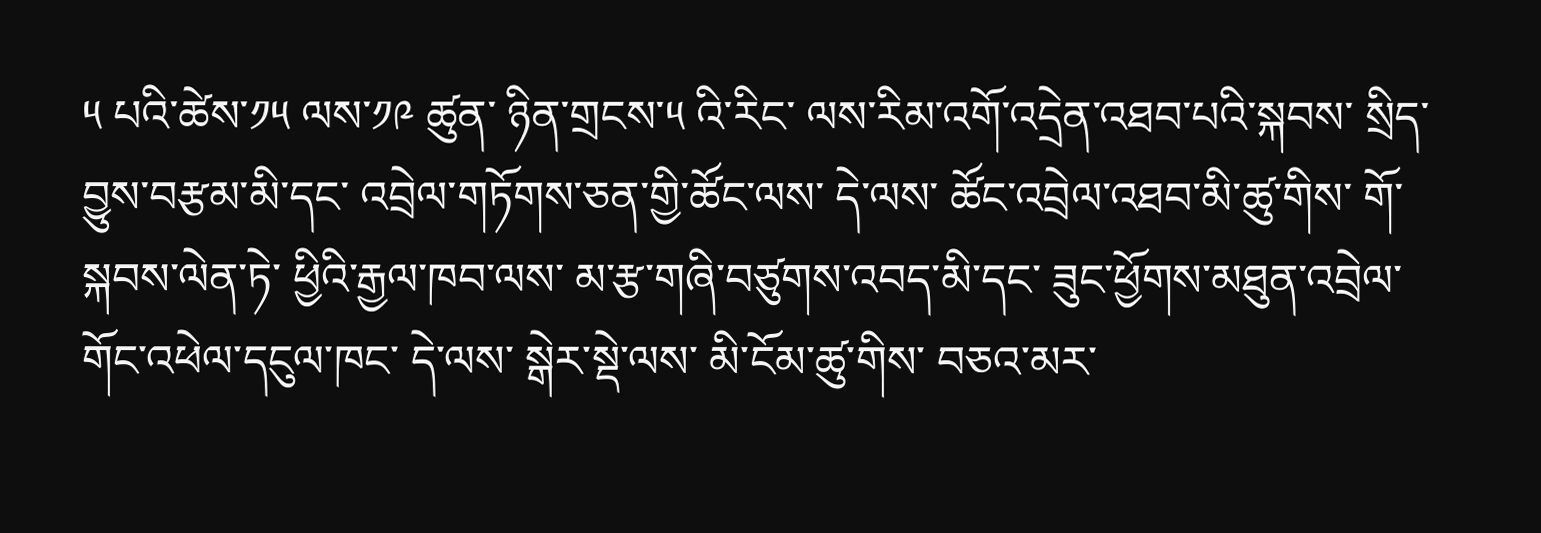༥ པའི་ཚེས་༡༥ ལས་༡༩ ཚུན་ ཉིན་གྲངས་༥ འི་རིང་ ལས་རིམ་འགོ་འདྲེན་འཐབ་པའི་སྐབས་ སྲིད་བྱུས་བརྩམ་མི་དང་ འབྲེལ་གཏོགས་ཅན་གྱི་ཚོང་ལས་ དེ་ལས་ ཚོང་འབྲེལ་འཐབ་མི་ཚུ་གིས་ གོ་སྐབས་ལེན་ཏེ་ ཕྱིའི་རྒྱལ་ཁབ་ལས་ མ་རྩ་གཞི་བཙུགས་འབད་མི་དང་ ཟུང་ཕྱོགས་མཐུན་འབྲེལ་གོང་འཕེལ་དངུལ་ཁང་ དེ་ལས་ སྒེར་སྡེ་ལས་ མི་ངོམ་ཚུ་གིས་ བཅའ་མར་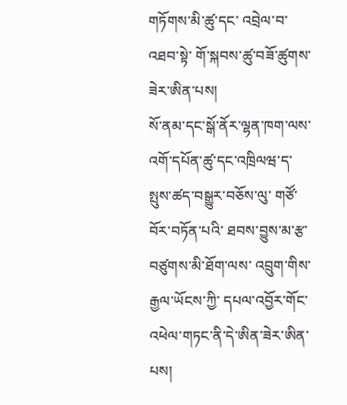གཏོགས་མི་ཚུ་དང་ འབྲེལ་བ་འཐབ་སྟེ་ གོ་སྐབས་ཚུ་བཟོ་ཚུགས་ཟེར་ཨིན་པས།
སོ་ནམ་དང་སྒོ་ནོར་ལྷན་ཁག་ལས་ འགོ་དཔོན་ཚུ་དང་འཁྲིལཝ་ད་ སྤུས་ཚད་བསྒྱུར་བཅོས་ལུ་ གཙོ་བོར་བཏོན་པའི་ ཐབས་བྱུས་མ་རྩ་བཙུགས་མི་ཐོག་ལས་ འབྲུག་གིས་ རྒྱལ་ཡོངས་ཀྱི་ དཔལ་འབྱོར་གོང་འཕེལ་གཏང་ནི་དེ་ཨིན་ཟེར་ཨིན་པས།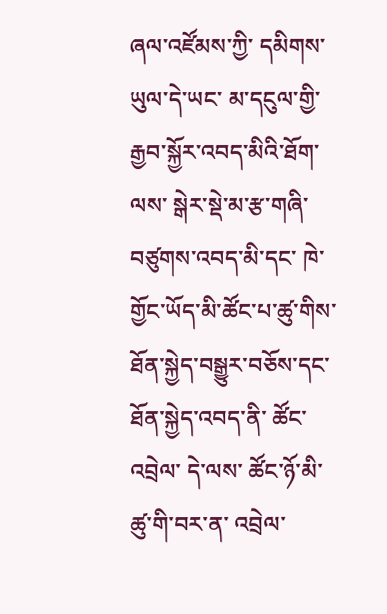ཞལ་འཛོམས་ཀྱི་ དམིགས་ཡུལ་དེ་ཡང་ མ་དངུལ་གྱི་ རྒྱབ་སྐྱོར་འབད་མིའི་ཐོག་ལས་ སྒེར་སྡེ་མ་རྩ་གཞི་བཙུགས་འབད་མི་དང་ ཁེ་གྱོང་ཡོད་མི་ཚོང་པ་ཚུ་གིས་ ཐོན་སྐྱེད་བསྒྱུར་བཅོས་དང་ ཐོན་སྐྱེད་འབད་ནི་ ཚོང་འབྲེལ་ དེ་ལས་ ཚོང་ཉོ་མི་ཚུ་གི་བར་ན་ འབྲེལ་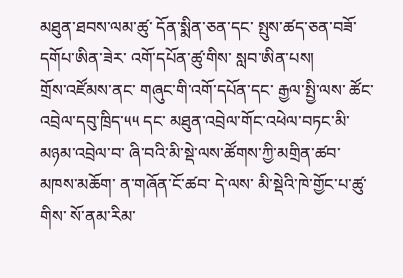མཐུན་ཐབས་ལམ་ཚུ་ དོན་སྨིན་ཅན་དང་ སྤུས་ཚད་ཅན་བཟོ་དགོཔ་ཨིན་ཟེར་ འགོ་དཔོན་ཚུ་གིས་ སླབ་ཨིན་པས།
གྲོས་འཛོམས་ནང་ གཞུང་གི་འགོ་དཔོན་དང་ རྒྱལ་སྤྱི་ལས་ ཚོང་འབྲེལ་དབུ་ཁྲིད་༥༥ དང་ མཐུན་འབྲེལ་གོང་འཕེལ་བཏང་མི་ མཉམ་འབྲེལ་བ་ ཞི་བའི་མི་སྡེ་ལས་ཚོགས་ཀྱི་མགྲིན་ཚབ་ མཁས་མཆོག་ ན་གཞོན་ངོ་ཚབ་ དེ་ལས་ མི་སྡེའི་ཁེ་གྱོང་པ་ཚུ་གིས་ སོ་ནམ་རིམ་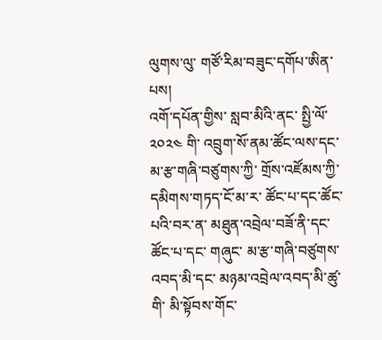ལུགས་ལུ་ གཙོ་རིམ་བཟུང་དགོཔ་ཨིན་པས།
འགོ་དཔོན་གྱིས་ སླབ་མིའི་ནང་ སྤྱི་ལོ་༢༠༢༤ གི་ འབྲུག་སོ་ནམ་ཚོང་ལས་དང་ མ་རྩ་གཞི་བཙུགས་ཀྱི་ གྲོས་འཛོམས་ཀྱི་དམིགས་གཏད་ངོ་མ་ར་ ཚོང་པ་དང་ཚོང་པའི་བར་ན་ མཐུན་འབྲེལ་བཟོ་ནི་དང་ ཚོང་པ་དང་ གཞུང་ མ་རྩ་གཞི་བཙུགས་འབད་མི་དང་ མཉམ་འབྲེལ་འབད་མི་ཚུ་གི་ མི་སྟོབས་གོང་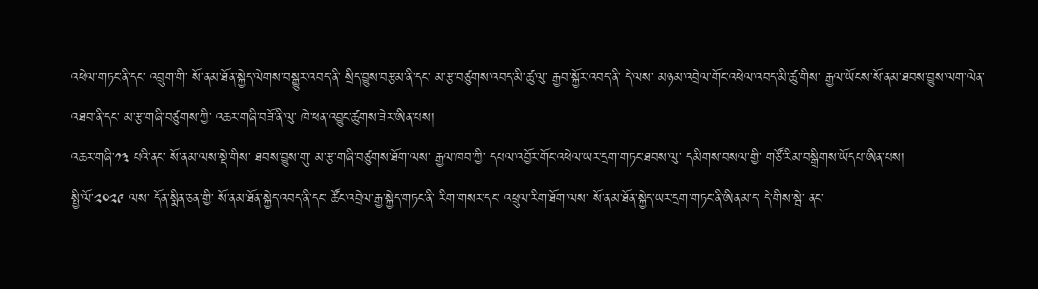འཕེལ་གཏང་ནི་དང་ འབྲུག་གི་ སོ་ནམ་ཐོན་སྐྱེད་ལེགས་བསྒྱུར་འབད་ནི་ སྲིད་བྱུས་བརྩམ་ནི་དང་ མ་རྩ་བཙུགས་འབད་མི་ཚུ་ལུ་ རྒྱབ་སྐྱོར་འབད་ནི་ དེ་ལས་ མཉམ་འབྲེལ་གོང་འཕེལ་འབད་མི་ཚུ་གིས་ རྒྱལ་ཡོངས་སོ་ནམ་ཐབས་བྱུས་ལག་ལེན་འཐབ་ནི་དང་ མ་རྩ་གཞི་བཙུགས་ཀྱི་ འཆར་གཞི་བཟོ་ནི་ལུ་ ཁེ་ཕན་འབྱུང་ཚུགས་ཟེར་ཨིན་པས།
འཆར་གཞི་༡༣ པའི་ནང་ སོ་ནམ་ལས་སྡེ་གིས་ ཐབས་བྱུས་གུ་ མ་རྩ་གཞི་བཙུགས་ཐོག་ལས་ རྒྱལ་ཁབ་ཀྱི་ དཔལ་འབྱོར་གོང་འཕེལ་ཡར་དྲག་གཏང་ཐབས་ལུ་ དམིགས་བསལ་གྱི་ གཙོ་རིམ་བསྒྲིགས་ཡོདཔ་ཨིན་པས།
སྤྱི་ལོ་༢༠༢༩ ལས་ དོན་སྨིན་ཅན་གྱི་ སོ་ནམ་ཐོན་སྐྱེད་འབད་ནི་དང་ ཚོང་འབྲེལ་རྒྱ་སྐྱེད་གཏང་ནི་ རིག་གསར་དང་ འཕྲུལ་རིག་ཐོག་ལས་ སོ་ནམ་ཐོན་སྐྱེད་ཡར་དྲག་གཏང་ནི་ཨིནམ་ད་ དེ་གིས་སྦེ་ ནང་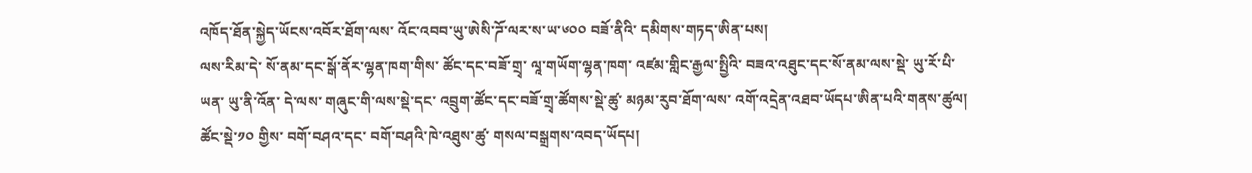འཁོད་ཐོན་སྐྱེད་ཡོངས་འབོར་ཐོག་ལས་ འོང་འབབ་ཡུ་ཨེསི་ཌོ་ལར་ས་ཡ་༦༠༠ བཟོ་ནིའི་ དམིགས་གཏད་ཨིན་པས།
ལས་རིམ་དེ་ སོ་ནམ་དང་སྒོ་ནོར་ལྷན་ཁག་གིས་ ཚོང་དང་བཟོ་གྲྭ་ ལཱ་གཡོག་ལྷན་ཁག་ འཛམ་གླིང་རྒྱལ་སྤྱིའི་ བཟའ་འཐུང་དང་སོ་ནམ་ལས་སྡེ་ ཡུ་རོ་པི་ཡན་ ཡུ་ནི་འོན་ དེ་ལས་ གཞུང་གི་ལས་སྡེ་དང་ འབྲུག་ཚོང་དང་བཟོ་གྲྭ་ཚོགས་སྡེ་ཚུ་ མཉམ་རུབ་ཐོག་ལས་ འགོ་འདྲེན་འཐབ་ཡོདཔ་ཨིན་པའི་གནས་ཚུལ།
ཚོང་སྡེ་༡༠ གྱིས་ བགོ་བཤའ་དང་ བགོ་བཤའི་ཁེ་འཐུས་ཚུ་ གསལ་བསྒྲགས་འབད་ཡོདཔ།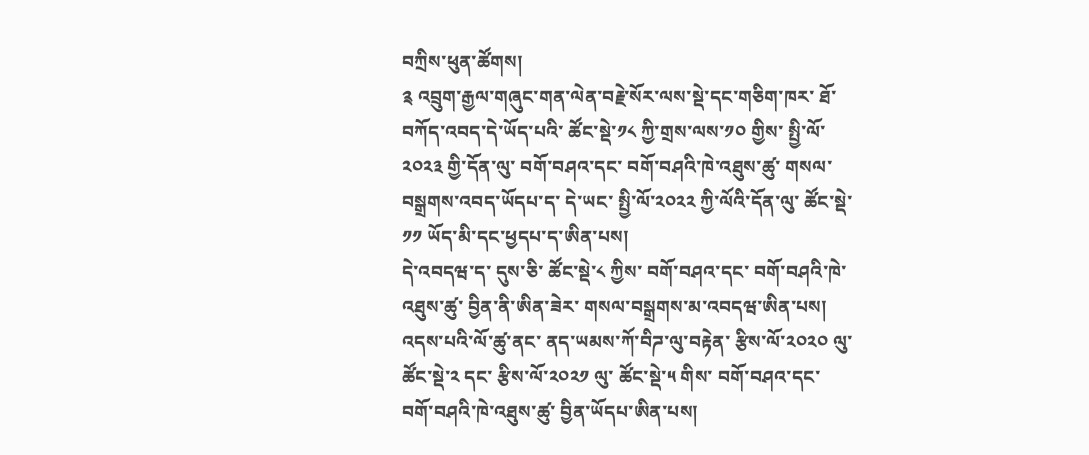བཀྲིས་ཕུན་ཚོགས།
༉ འབྲུག་རྒྱལ་གཞུང་གན་ལེན་བརྗེ་སོར་ལས་སྡེ་དང་གཅིག་ཁར་ ཐོ་བཀོད་འབད་དེ་ཡོད་པའི་ ཚོང་སྡེ་༡༨ ཀྱི་གྲས་ལས་༡༠ གྱིས་ སྤྱི་ལོ་༢༠༢༣ གྱི་དོན་ལུ་ བགོ་བཤའ་དང་ བགོ་བཤའི་ཁེ་འཐུས་ཚུ་ གསལ་བསྒྲགས་འབད་ཡོདཔ་ད་ དེ་ཡང་ སྤྱི་ལོ་༢༠༢༢ ཀྱི་ལོའི་དོན་ལུ་ ཚོང་སྡེ་༡༡ ཡོད་མི་དང་ཕྱདཔ་ད་ཨིན་པས།
དེ་འབདཝ་ད་ དུས་ཅི་ ཚོང་སྡེ་༨ ཀྱིས་ བགོ་བཤའ་དང་ བགོ་བཤའི་ཁེ་འཐུས་ཚུ་ བྱིན་ནི་ཨིན་ཟེར་ གསལ་བསྒྲགས་མ་འབདཝ་ཨིན་པས།
འདས་པའི་ལོ་ཚུ་ནང་ ནད་ཡམས་ཀོ་བིཌ་ལུ་བརྟེན་ རྩིས་ལོ་༢༠༢༠ ལུ་ ཚོང་སྡེ་༢ དང་ རྩིས་ལོ་༢༠༢༡ ལུ་ ཚོང་སྡེ་༥ གིས་ བགོ་བཤའ་དང་ བགོ་བཤའི་ཁེ་འཐུས་ཚུ་ བྱིན་ཡོདཔ་ཨིན་པས།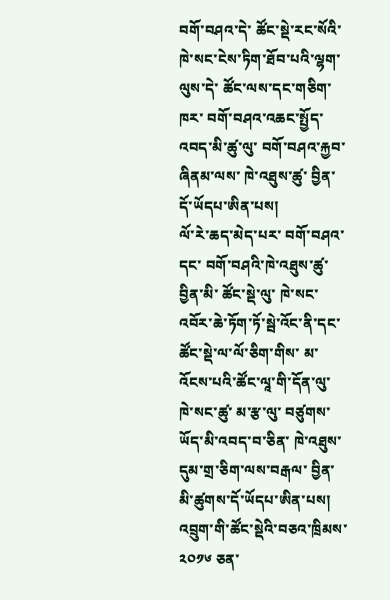བགོ་བཤའ་དེ་ ཚོང་སྡེ་རང་སོའི་ ཁེ་སང་ངེས་ཏིག་ཐོབ་པའི་ལྷག་ལུས་དེ་ ཚོང་ལས་དང་གཅིག་ཁར་ བགོ་བཤའ་འཆང་སྤྱོད་འབད་མི་ཚུ་ལུ་ བགོ་བཤའ་རྐྱབ་ཞིནམ་ལས་ ཁེ་འཐུས་ཚུ་ བྱིན་དོ་ཡོདཔ་ཨིན་པས།
ལོ་རེ་ཆད་མེད་པར་ བགོ་བཤའ་དང་ བགོ་བཤའི་ཁེ་འཐུས་ཚུ་བྱིན་མི་ ཚོང་སྡེ་ལུ་ ཁེ་སང་འབོར་ཆེ་ཏོག་ཏོ་སྦེ་འོང་ནི་དང་ ཚོང་སྡེ་ལ་ལོ་ཅིག་གིས་ མ་འོངས་པའི་ཚོང་ལཱ་གི་དོན་ལུ་ ཁེ་སང་ཚུ་ མ་རྩ་ལུ་ བཙུགས་ཡོད་མི་འབད་བ་ཅིན་ ཁེ་འཐུས་དུམ་གྲ་ཅིག་ལས་བརྒལ་ བྱིན་མི་ཚུགས་དོ་ཡོདཔ་ཨིན་པས།
འབྲུག་གི་ཚོང་སྡེའི་བཅའ་ཁྲིམས་༢༠༡༦ ཅན་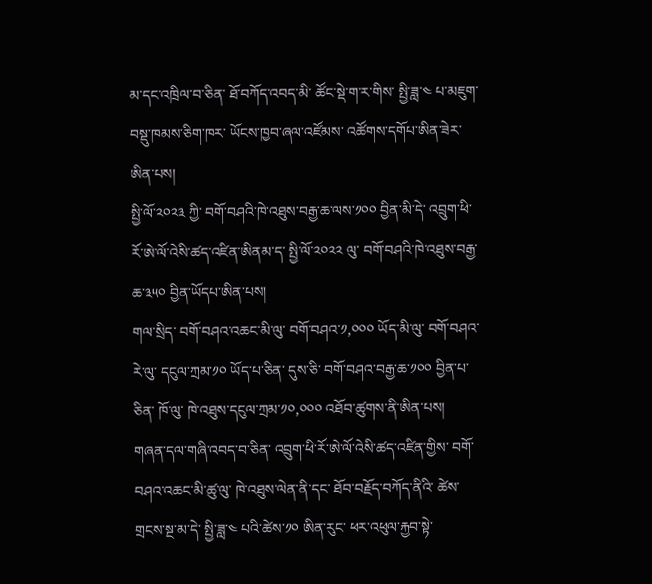མ་དང་འཁྲིལ་བ་ཅིན་ ཐོ་བཀོད་འབད་མི་ ཚོང་སྡེ་ག་ར་གིས་ སྤྱི་ཟླ་༤ པ་མཇུག་བསྡུ་ཁམས་ཅིག་ཁར་ ཡོངས་ཁྱབ་ཞལ་འཛོམས་ འཚོགས་དགོཔ་ཨིན་ཟེར་ཨིན་པས།
སྤྱི་ལོ་༢༠༢༣ ཀྱི་ བགོ་བཤའི་ཁེ་འཐུས་བརྒྱ་ཆ་ལས་༡༠༠ བྱིན་མི་དེ་ འབྲུག་ཕི་རོ་ཨེ་ལོ་འེསི་ཚད་འཛིན་ཨིནམ་ད་ སྤྱི་ལོ་༢༠༢༢ ལུ་ བགོ་བཤའི་ཁེ་འཐུས་བརྒྱ་ཆ་༣༥༠ བྱིན་ཡོདཔ་ཨིན་པས།
གལ་སྲིད་ བགོ་བཤའ་འཆང་མི་ལུ་ བགོ་བཤའ་༡,༠༠༠ ཡོད་མི་ལུ་ བགོ་བཤའ་རེ་ལུ་ དངུལ་ཀྲམ་༡༠ ཡོད་པ་ཅིན་ དུས་ཅི་ བགོ་བཤའ་བརྒྱ་ཆ་༡༠༠ བྱིན་པ་ཅིན་ ཁོ་ལུ་ ཁེ་འཐུས་དངུལ་ཀྲམ་༡༠,༠༠༠ འཐོབ་ཚུགས་ནི་ཨིན་པས།
གཞན་དལ་གཞི་འབད་བ་ཅིན་ འབྲུག་ཕི་རོ་ཨེ་ལོ་འེསི་ཚད་འཛིན་གྱིས་ བགོ་བཤའ་འཆང་མི་ཚུ་ལུ་ ཁེ་འཐུས་ལེན་ནི་དང་ ཐོབ་བརྗོད་བཀོད་ནིའི་ ཚེས་གྲངས་སྔ་མ་དེ་ སྤྱི་ཟླ་༤ པའི་ཚེས་༡༠ ཨིན་རུང་ ཕར་འཕུལ་རྐྱབ་སྟེ་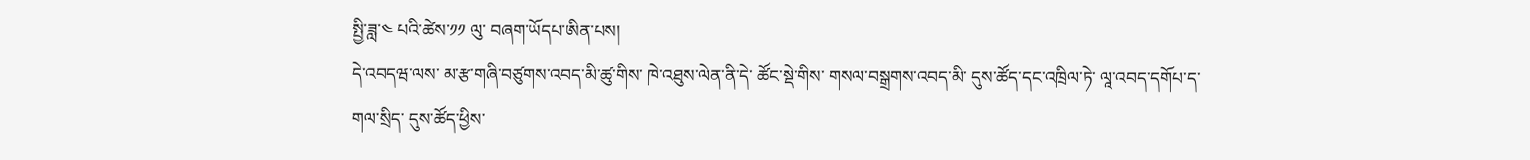སྤྱི་ཟླ་༤ པའི་ཚེས་༡༡ ལུ་ བཞག་ཡོདཔ་ཨིན་པས།
དེ་འབདཝ་ལས་ མ་རྩ་གཞི་བཙུགས་འབད་མི་ཚུ་གིས་ ཁེ་འཐུས་ལེན་ནི་དེ་ ཚོང་སྡེ་གིས་ གསལ་བསྒྲགས་འབད་མི་ དུས་ཚོད་དང་འཁྲིལ་ཏེ་ ལཱ་འབད་དགོཔ་ད་ གལ་སྲིད་ དུས་ཚོད་ཕྱིས་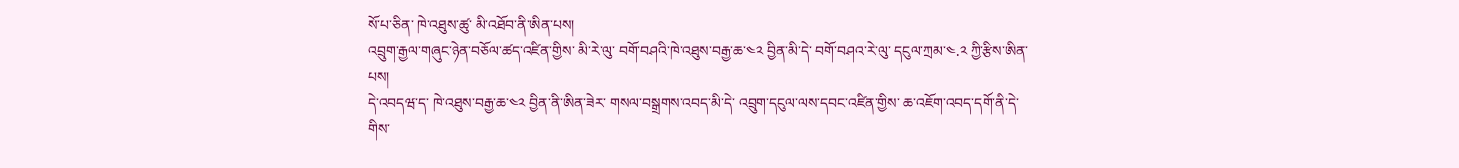སོ་པ་ཅིན་ ཁེ་འཐུས་ཚུ་ མི་འཐོབ་ནི་ཨིན་པས།
འབྲུག་རྒྱལ་གཞུང་ཉེན་བཅོལ་ཚད་འཛིན་གྱིས་ མི་རེ་ལུ་ བགོ་བཤའི་ཁེ་འཐུས་བརྒྱ་ཆ་༤༢ བྱིན་མི་དེ་ བགོ་བཤའ་རེ་ལུ་ དངུལ་ཀྲམ་༤.༢ ཀྱི་རྩིས་ཨིན་པས།
དེ་འབདཝ་ད་ ཁེ་འཐུས་བརྒྱ་ཆ་༤༢ བྱིན་ནི་ཨིན་ཟེར་ གསལ་བསྒྲགས་འབད་མི་དེ་ འབྲུག་དངུལ་ལས་དབང་འཛིན་གྱིས་ ཆ་འཇོག་འབད་དགོ་ནི་དེ་གིས་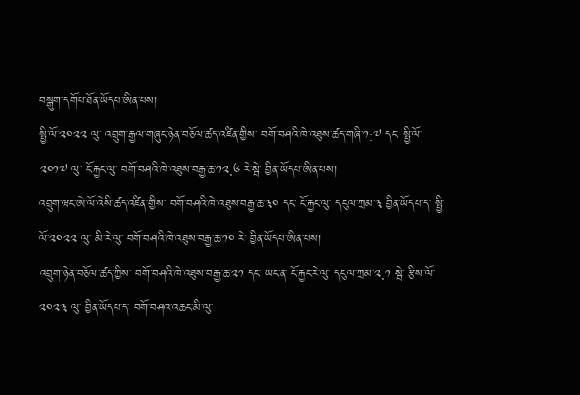བསྒུག་དགོཔ་ཐོན་ཡོདཔ་ཨིན་པས།
སྤྱི་ལོ་༢༠༢༢ ལུ་ འབྲུག་རྒྱལ་གཞུང་ཉེན་བཅོལ་ཚད་འཛིན་གྱིས་ བགོ་བཤའི་ཁེ་འཐུས་ཚད་གཞི་༡:༧ དང་ སྤྱི་ལོ་༢༠༡༧ ལུ་ ངོ་རྐྱང་ལུ་ བགོ་བཤའི་ཁེ་འཐུས་བརྒྱ་ཆ་༡༢.༦ རེ་སྦེ་ བྱིན་ཡོདཔ་ཨིན་པས།
འབྲུག་ཝང་ཨེ་ལོ་འེསི་ཚད་འཛིན་གྱིས་ བགོ་བཤའི་ཁེ་འཐུས་བརྒྱ་ཆ་༣༠ དང་ ངོ་རྐྱང་ལུ་ དངུལ་ཀྲམ་༣ བྱིན་ཡོདཔ་ད་ སྤྱི་ལོ་༢༠༢༢ ལུ་ མི་རེ་ལུ་ བགོ་བཤའི་ཁེ་འཐུས་བརྒྱ་ཆ་༡༠ རེ་ བྱིན་ཡོདཔ་ཨིན་པས།
འབྲུག་ཉེན་བཅོལ་ཚད་ཀྱིས་ བགོ་བཤའི་ཁེ་འཐུས་བརྒྱ་ཆ་༢༡ དང་ ཡང་ན་ ངོ་རྐྱང་རེ་ལུ་ དངུལ་ཀྲམ་༢.༡ སྦེ་ རྩིས་ལོ་༢༠༢༣ ལུ་ བྱིན་ཡོདཔ་ད་ བགོ་བཤའ་འཆང་མི་ལུ་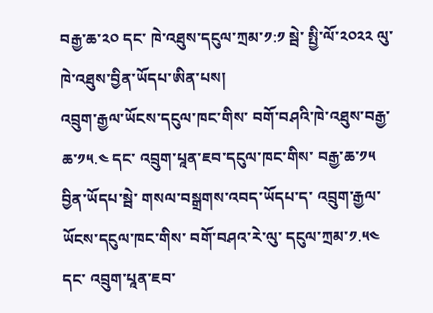བརྒྱ་ཆ་༢༠ དང་ ཁེ་འཐུས་དངུལ་ཀྲམ་༡:༡ སྦེ་ སྤྱི་ལོ་༢༠༢༢ ལུ་ ཁེ་འཐུས་བྱིན་ཡོདཔ་ཨིན་པས།
འབྲུག་རྒྱལ་ཡོངས་དངུལ་ཁང་གིས་ བགོ་བཤའི་ཁེ་འཐུས་བརྒྱ་ཆ་༡༥.༤ དང་ འབྲུག་པཱན་ཇབ་དངུལ་ཁང་གིས་ བརྒྱ་ཆ་༡༥ བྱིན་ཡོདཔ་སྦེ་ གསལ་བསྒྲགས་འབད་ཡོདཔ་ད་ འབྲུག་རྒྱལ་ཡོངས་དངུལ་ཁང་གིས་ བགོ་བཤའ་རེ་ལུ་ དངུལ་ཀྲམ་༡.༥༤ དང་ འབྲུག་པཱན་ཇབ་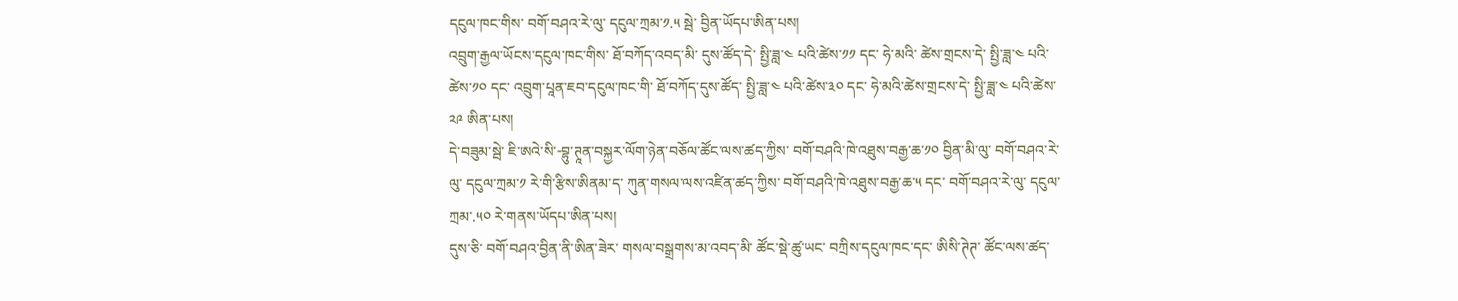དངུལ་ཁང་གིས་ བགོ་བཤའ་རེ་ལུ་ དངུལ་ཀྲམ་༡.༥ སྦེ་ བྱིན་ཡོདཔ་ཨིན་པས།
འབྲུག་རྒྱལ་ཡོངས་དངུལ་ཁང་གིས་ ཐོ་བཀོད་འབད་མི་ དུས་ཚོད་དེ་ སྤྱི་ཟླ་༤ པའི་ཚེས་༡༡ དང་ ཧེ་མའི་ ཚེས་གྲངས་དེ་ སྤྱི་ཟླ་༤ པའི་ཚེས་༡༠ དང་ འབྲུག་པཱན་ཇབ་དངུལ་ཁང་གི་ ཐོ་བཀོད་དུས་ཚོད་ སྤྱི་ཟླ་༤ པའི་ཚེས་༣༠ དང་ ཧེ་མའི་ཚེས་གྲངས་དེ་ སྤྱི་ཟླ་༤ པའི་ཚེས་༢༩ ཨིན་པས།
དེ་བཟུམ་སྦེ་ ཇི་ཨའེ་སི་-བྷུ་ཊཱན་བསྐྱར་ལོག་ཉེན་བཅོལ་ཚོང་ལས་ཚད་ཀྱིས་ བགོ་བཤའི་ཁེ་འཐུས་བརྒྱ་ཆ་༡༠ བྱིན་མི་ལུ་ བགོ་བཤའ་རེ་ལུ་ དངུལ་ཀྲམ་༡ རེ་གི་རྩིས་ཨིནམ་ད་ ཀུན་གསལ་ལས་འཛིན་ཚད་ཀྱིས་ བགོ་བཤའི་ཁེ་འཐུས་བརྒྱ་ཆ་༥ དང་ བགོ་བཤའ་རེ་ལུ་ དངུལ་ཀྲམ་.༥༠ རེ་གནས་ཡོདཔ་ཨིན་པས།
དུས་ཅི་ བགོ་བཤའ་བྱིན་ནི་ཨིན་ཟེར་ གསལ་བསྒྲགས་མ་འབད་མི་ ཚོང་སྡེ་ཚུ་ཡང་ བཀྲིས་དངུལ་ཁང་དང་ ཨིསི་ཊེཊ་ ཚོང་ལས་ཚད་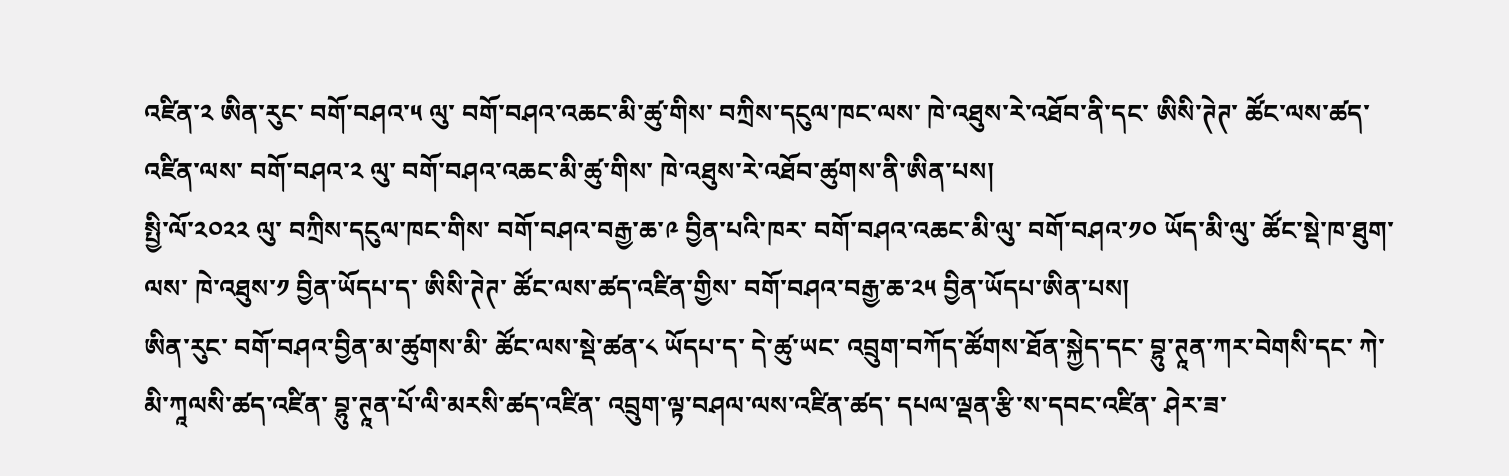འཛིན་༢ ཨིན་རུང་ བགོ་བཤའ་༥ ལུ་ བགོ་བཤའ་འཆང་མི་ཚུ་གིས་ བཀྲིས་དངུལ་ཁང་ལས་ ཁེ་འཐུས་རེ་འཐོབ་ནི་དང་ ཨིསི་ཊེཊ་ ཚོང་ལས་ཚད་འཛིན་ལས་ བགོ་བཤའ་༢ ལུ་ བགོ་བཤའ་འཆང་མི་ཚུ་གིས་ ཁེ་འཐུས་རེ་འཐོབ་ཚུགས་ནི་ཨིན་པས།
སྤྱི་ལོ་༢༠༢༢ ལུ་ བཀྲིས་དངུལ་ཁང་གིས་ བགོ་བཤའ་བརྒྱ་ཆ་༩ བྱིན་པའི་ཁར་ བགོ་བཤའ་འཆང་མི་ལུ་ བགོ་བཤའ་༡༠ ཡོད་མི་ལུ་ ཚོང་སྡེ་ཁ་ཐུག་ལས་ ཁེ་འཐུས་༡ བྱིན་ཡོདཔ་ད་ ཨིསི་ཊེཊ་ ཚོང་ལས་ཚད་འཛིན་གྱིས་ བགོ་བཤའ་བརྒྱ་ཆ་༢༥ བྱིན་ཡོདཔ་ཨིན་པས།
ཨིན་རུང་ བགོ་བཤའ་བྱིན་མ་ཚུགས་མི་ ཚོང་ལས་སྡེ་ཚན་༨ ཡོདཔ་ད་ དེ་ཚུ་ཡང་ འབྲུག་བཀོད་ཚོགས་ཐོན་སྐྱེད་དང་ བྷུ་ཊཱན་ཀར་བེགསི་དང་ ཀེ་མི་ཀཱལསི་ཚད་འཛིན་ བྷུ་ཊཱན་པོ་ལི་མརསི་ཚད་འཛིན་ འབྲུག་ལྟ་བཤལ་ལས་འཛིན་ཚད་ དཔལ་ལྡན་རྩི་ས་དབང་འཛིན་ ཤེར་ཟ་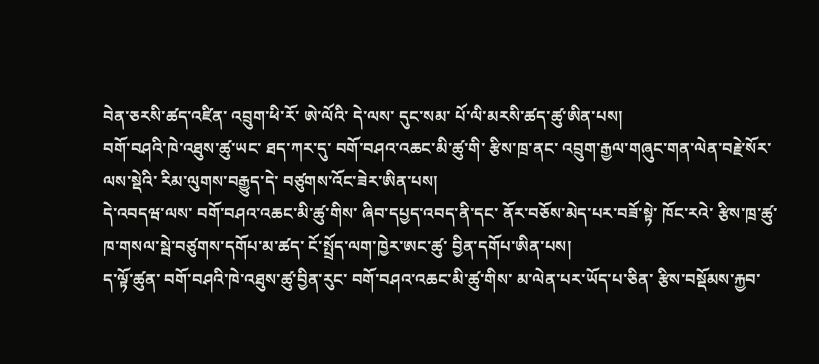བེན་ཅརསི་ཚད་འཛིན་ འབྲུག་ཕི་རོ་ ཨེ་ལོའི་ དེ་ལས་ དུང་སམ་ པོ་ལི་མརསི་ཚད་ཚུ་ཨིན་པས།
བགོ་བཤའི་ཁེ་འཐུས་ཚུ་ཡང་ ཐད་ཀར་དུ་ བགོ་བཤའ་འཆང་མི་ཚུ་གི་ རྩིས་ཁྲ་ནང་ འབྲུག་རྒྱལ་གཞུང་གན་ལེན་བརྗེ་སོར་ལས་སྡེའི་ རིམ་ལུགས་བརྒྱུད་དེ་ བཙུགས་འོང་ཟེར་ཨིན་པས།
དེ་འབདཝ་ལས་ བགོ་བཤའ་འཆང་མི་ཚུ་གིས་ ཞིབ་དཔྱད་འབད་ནི་དང་ ནོར་བཅོས་མེད་པར་བཟོ་སྟེ་ ཁོང་རའེ་ རྩིས་ཁྲ་ཚུ་ ཁ་གསལ་སྦེ་བཙུགས་དགོཔ་མ་ཚད་ ངོ་སྤྲོད་ལག་ཁྱེར་ཨང་ཚུ་ བྱིན་དགོཔ་ཨིན་པས།
ད་ལྟོ་ཚུན་ བགོ་བཤའི་ཁེ་འཐུས་ཚུ་བྱིན་རུང་ བགོ་བཤའ་འཆང་མི་ཚུ་གིས་ མ་ལེན་པར་ཡོད་པ་ཅིན་ རྩིས་བསྡོམས་རྐྱབ་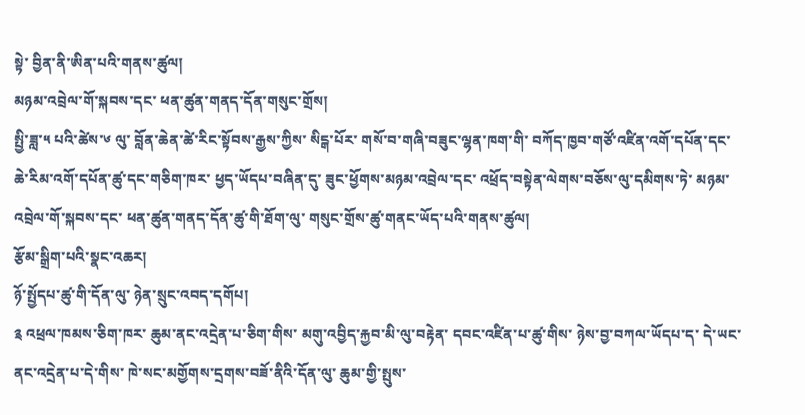སྟེ་ བྱིན་ནི་ཨིན་པའི་གནས་ཚུལ།
མཉམ་འབྲེལ་གོ་སྐབས་དང་ ཕན་ཚུན་གནད་དོན་གསུང་གྲོས།
སྤྱི་ཟླ་༥ པའི་ཚེས་༦ ལུ་ བློན་ཆེན་ཚེ་རིང་སྟོབས་རྒྱས་ཀྱིས་ སིངྒ་པོར་ གསོ་བ་གཞི་བཟུང་ལྷན་ཁག་གི་ བཀོད་ཁྱབ་གཙོ་འཛིན་འགོ་དཔོན་དང་ ཆེ་རིམ་འགོ་དཔོན་ཚུ་དང་གཅིག་ཁར་ ཕྱད་ཡོདཔ་བཞིན་དུ་ ཟུང་ཕྱོགས་མཉམ་འབྲེལ་དང་ འཕྲོད་བསྟེན་ལེགས་བཅོས་ལུ་དམིགས་ཏེ་ མཉམ་འབྲེལ་གོ་སྐབས་དང་ ཕན་ཚུན་གནད་དོན་ཚུ་གི་ཐོག་ལུ་ གསུང་གྲོས་ཚུ་གནང་ཡོད་པའི་གནས་ཚུལ།
རྩོམ་སྒྲིག་པའི་སྣང་འཆར།
ཉོ་སྤྱོདཔ་ཚུ་གི་དོན་ལུ་ ཉེན་སྲུང་འབད་དགོཔ།
༉ འཕྲལ་ཁམས་ཅིག་ཁར་ ཆུམ་ནང་འདྲེན་པ་ཅིག་གིས་ མགུ་འབྱིད་རྐྱབ་མི་ལུ་བརྟེན་ དབང་འཛིན་པ་ཚུ་གིས་ ཉེས་བྱ་བཀལ་ཡོདཔ་ད་ དེ་ཡང་ ནང་འདྲེན་པ་དེ་གིས་ ཁེ་སང་མགྱོགས་དྲགས་བཟོ་ནིའི་དོན་ལུ་ ཆུམ་གྱི་སྤུས་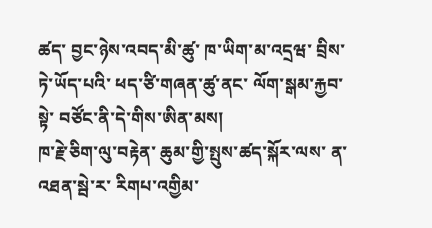ཚད་ བྱང་ཉེས་འབད་མི་ཚུ་ ཁ་ཡིག་མ་འདྲཝ་ བྲིས་ཏེ་ཡོད་པའི་ ཕད་ཙི་གཞན་ཚུ་ནང་ ལོག་སྒམ་རྐྱབ་སྟེ་ བཙོང་ནི་དེ་གིས་ཨིན་མས།
ཁ་རྗེ་ཅིག་ལུ་བརྟེན་ ཆུམ་གྱི་སྤུས་ཚད་སྐོར་ལས་ ན་འཐན་སྦེ་ར་ རིགཔ་འགྱིམ་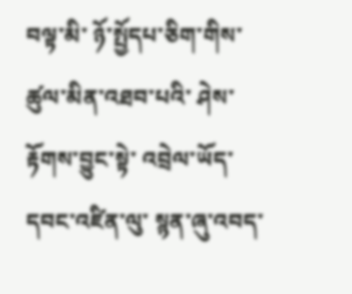བལྟ་མི་ ཉོ་སྤྱོདཔ་ཅིག་གིས་ ཚུལ་མིན་འཐབ་པའི་ ཤེས་རྟོགས་བྱུང་སྟེ་ འབྲེལ་ཡོད་དབང་འཛིན་ལུ་ སྙན་ཞུ་འབད་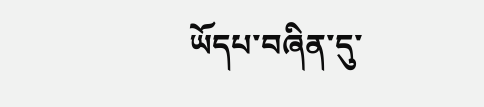ཡོདཔ་བཞིན་དུ་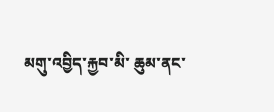མགུ་འབྱིད་རྐྱབ་མི་ ཆུམ་ནང་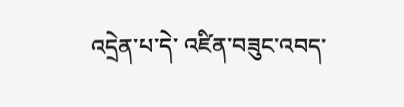འདྲེན་པ་དེ་ འཛིན་བཟུང་འབད་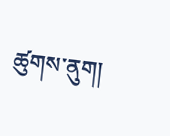ཚུགས་ནུག།